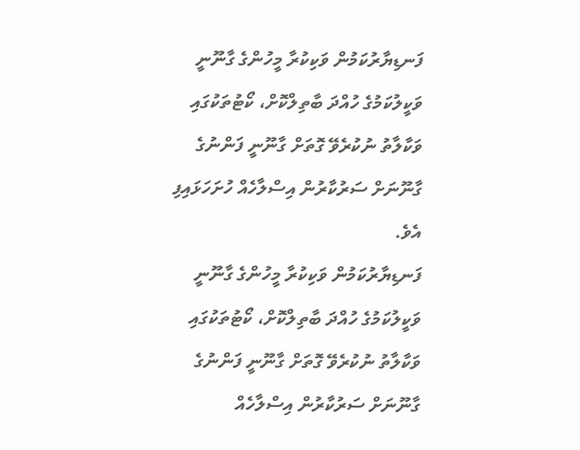ފަނޑިޔާރުކަމުން ވަކިކުރާ މީހުންގެ ގާނޫނީ ވަކީލުކަމުގެ ހުއްދަ ބާތިލްކޮށް، ކޯޓުތަކުގައި ވަކާލާތު ނުކުރެވޭ ގޮތަށް ގާނޫނީ ފަންނުގެ ގާނޫނަށް ސަރުކާރުން އިސްލާހެއް ހުށަހަޅައިފި އެވެ.
ފަނޑިޔާރުކަމުން ވަކިކުރާ މީހުންގެ ގާނޫނީ ވަކީލުކަމުގެ ހުއްދަ ބާތިލްކޮށް، ކޯޓުތަކުގައި ވަކާލާތު ނުކުރެވޭ ގޮތަށް ގާނޫނީ ފަންނުގެ ގާނޫނަށް ސަރުކާރުން އިސްލާހެއް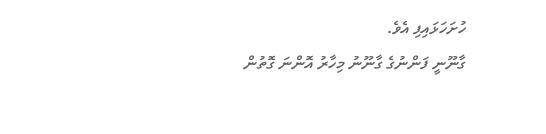ހުށަހަޅައިފި އެވެ.
ގާނޫނީ ފަންނުގެ ގާނޫނު މިހާރު އޮންނަ ގޮތުން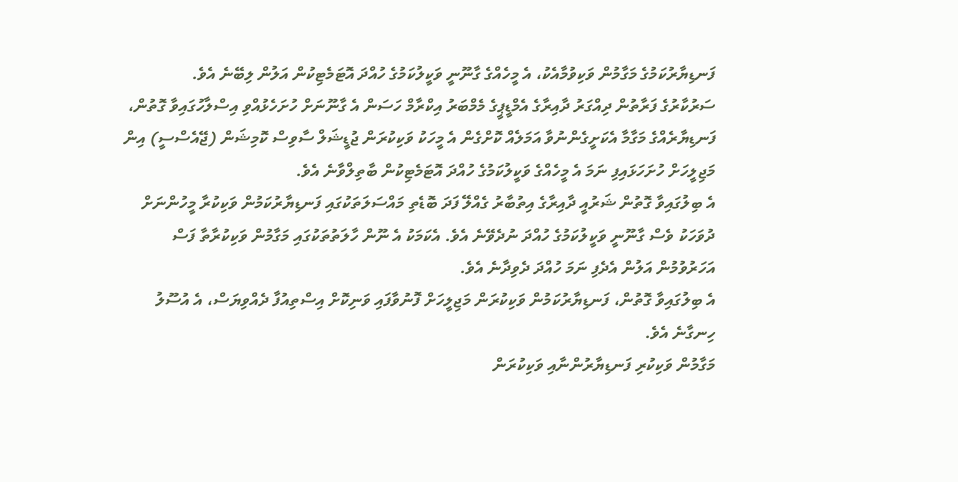ފަނޑިޔާރުކަމުގެ މަގާމުން ވަކިވުމާއެކު، އެ މީހެއްގެ ގާނޫނީ ވަކީލުކަމުގެ ހުއްދަ އޮޓަމެޓިކުން އަލުން ލިބޭނެ އެވެ.
ސަރުކާރުގެ ފަރާތުން ދިއްގަރު ދާއިރާގެ އެމްޑީޕީގެ މެމްބަރު އިކްރާމް ހަސަން އެ ގާނޫނަށް ހުށަހެޅުއްވި އިސްލާހުގައިވާ ގޮތުން، ފަނޑިޔާރެއްގެ މަގާމާ އެކަށީގެންނުވާ އަމަލެއް ކޮށްގެން އެ މީހަކު ވަކިކުރަން ޖުޑީޝަލް ސާވިސް ކޮމިޝަން (ޖޭއެސްސީ) އިން މަޖިލީހަށް ހުށަހަޅައިފި ނަމަ އެ މީހެއްގެ ވަކީލުކަމުގެ ހުއްދަ އޮޓަމެޓިކުން ބާތިލްވާނެ އެވެ.
އެ ބިލުގައިވާ ގޮތުން ޝަރުއީ ދާއިރާގެ އިތުބާރު ގެއްލޭ ފަދަ ބޮޑެތި މައްސަލަތަކުގައި ފަނޑިޔާރުކަމުން ވަކިކުރާ މީހުންނަށް ދުވަހަކު ވެސް ގާނޫނީ ވަކީލުކަމުގެ ހުއްދަ ނުދެވޭނެ އެވެ. އެކަމަކު އެ ނޫން ހާލަތުތަކުގައި މަގާމުން ވަކިކުރާތާ ފަސް އަހަރުވުމުން އަލުން އެދެފި ނަމަ ހުއްދަ ދެވިދާނެ އެވެ.
އެ ބިލުގައިވާ ގޮތުން، ފަނޑިޔާރުކަމުން ވަކިކުރަން މަޖިލީހަށް ފޮނުވާފައި ވަނިކޮށް އިސްތިއުފާ ދެއްވިޔަސް، އެ އުސޫލު ހިނގާނެ އެވެ.
މަގާމުން ވަކިކުރި ފަނޑިޔާރުންނާއި ވަކިކުރަން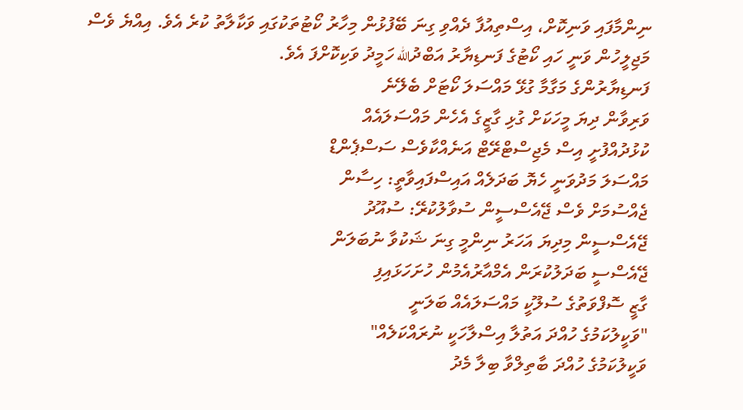ނިންމާފައި ވަނިކޮށް، އިސްތިއުފާ ދެއްވި ގިނަ ބޭފުޅުން މިހާރު ކޯޓުތަކުގައި ވަކާލާތު ކުރެ އެވެ. އިއްޔެ ވެސް މަޖިލީހުން ވަނީ ހައި ކޯޓުގެ ފަނޑިޔާރު އަބްދުالله ހަމީދު ވަކިކޮށްފަ އެވެ.
ފަނޑިޔާރުންގެ މަގާމާ ގުޅޭ މައްސަލަ ކޯޓަށް ބެލޭނެ
ވަރިވާން ދިޔަ މީހަކަށް ގުޅި ގާޒީގެ އެހެން މައްސަލައެއް
ކުޅުދުއްފުށީ އިސް މެޖިސްޓްރޭޓް އަނެއްކާވެސް ސަސްޕެންޑް
މައްސަލަ މަދުވަނީ ހެޔޮ ބަދަލެއް އައިސްފައިވާތީ: ހިސާން
ޖެއްސުމަށް ވެސް ޖޭއެސްސީން ސުވާލުކުރޭ: ސުއޫދު
ޖޭއެސްސީން މިދިޔަ އަހަރު ނިންމީ ގިނަ ޝަކުވާ ނުބަލަން
ޖޭއެސްސީ ބަދަލުކުރަން އެމްއާރުއެމުން ހުށަހަޅައިފި
ގާޒީ ސޮފްވަތުގެ ސުލޫކީ މައްސަލައެއް ބަލަނީ
"ވަކީލުކަމުގެ ހުއްދަ އަތުލާ އިސްލާހަކީ ނުރައްކަލެއް"
ވަކީލުކަމުގެ ހުއްދަ ބާތިލްވާ ބިލާ މެދު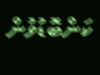ކަންބޮޑުވުން